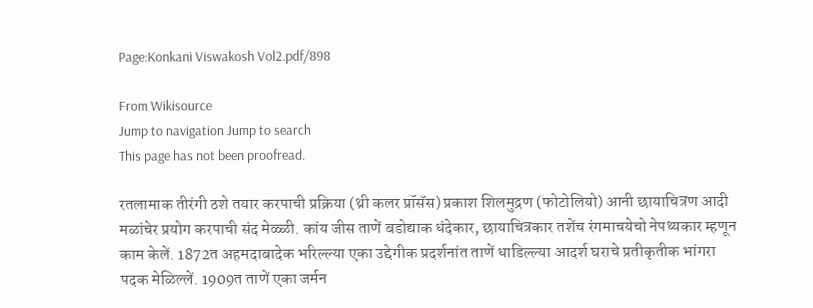Page:Konkani Viswakosh Vol2.pdf/898

From Wikisource
Jump to navigation Jump to search
This page has not been proofread.

रतलामाक तीरंगी ठशे तयार करपाची प्रक्रिया (थ्री कलर प्रॉसॅस) प्रकाश शिलमुद्रण (फोटोलियो) आनी छायाचित्रण आदी मळांचेर प्रयोग करपाची संद मेळ्ळी. कांय जीस ताणें बडोद्याक धंदेकार, छायाचित्रकार तशेंच रंगमाचयेचो नेपथ्यकार म्हणून काम केलें. 1872त अहमदाबादेक भरिल्ल्या एका उद्देगीक प्रदर्शनांत ताणें धाडिल्ल्या आदर्श घराचे प्रतीकृतीक भांगरा पदक मेळिल्लें. 1909त ताणें एका जर्मन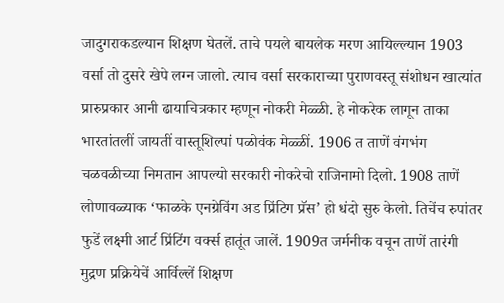जादुगराकडल्यान शिक्षण घेतलें. ताचे पयले बायलेक मरण आयिल्ल्यान 1903 वर्सा तो दुसरे खेपे लग्न जालो. त्याच वर्सा सरकाराच्या पुराणवस्तू संशोधन खात्यांत प्रारुप्रकार आनी ढायाचित्रकार म्हणून नोकरी मेळ्ळी. हे नोकरेक लागून ताका भारतांतलीं जायतीं वास्तूशिल्पां पळोवंक मेळ्ळीं. 1906 त ताणें वंगभंग चळवळीच्या निमतान आपल्यो सरकारी नोकरेचो राजिनामो दिलो. 1908 ताणें लोणावळ्याक ‘फाळके एनग्रेविंग अड प्रिंटिग प्रॅस’ हो धंदो सुरु केलो. तिचेंच रुपांतर फुडें लक्ष्मी आर्ट प्रिंटिंग वर्क्स हातूंत जालें. 1909त जर्मनीक वचून ताणें तारंगी मुद्रण प्रक्रियेचें आर्विल्लें शिक्षण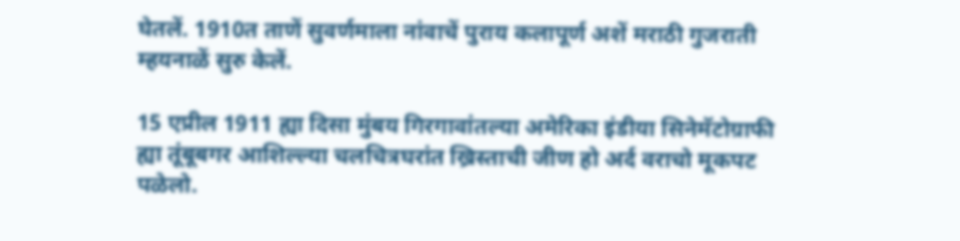घेतलें. 1910त ताणें सुवर्णमाला नांवाचें पुराय कलापूर्ण अशें मराठी गुजराती म्हयनाळें सुरु केलें.

15 एप्रील 1911 ह्या दिसा मुंबय गिरगावांतल्या अमेरिका इंडीया सिनेमॅटोग्राफी ह्या तूंबूबगर आशिल्ल्या चलचित्रघरांत ख्रिस्ताची जीण हो अर्द वराचो मूकपट पळेलो.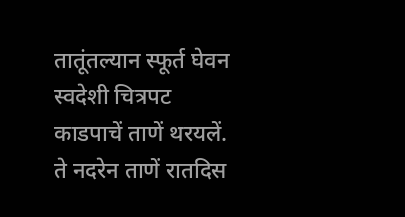तातूंतल्यान स्फूर्त घेवन स्वदेशी चित्रपट काडपाचें ताणें थरयलें. ते नदरेन ताणें रातदिस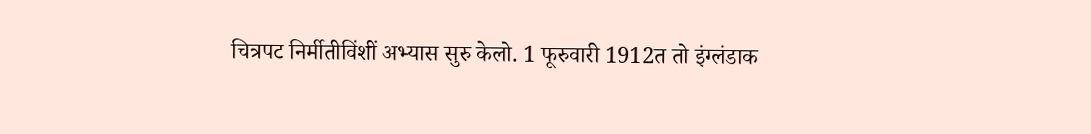चित्रपट निर्मीतीविंशीं अभ्यास सुरु केलो. 1 फूरुवारी 1912त तो इंग्लंडाक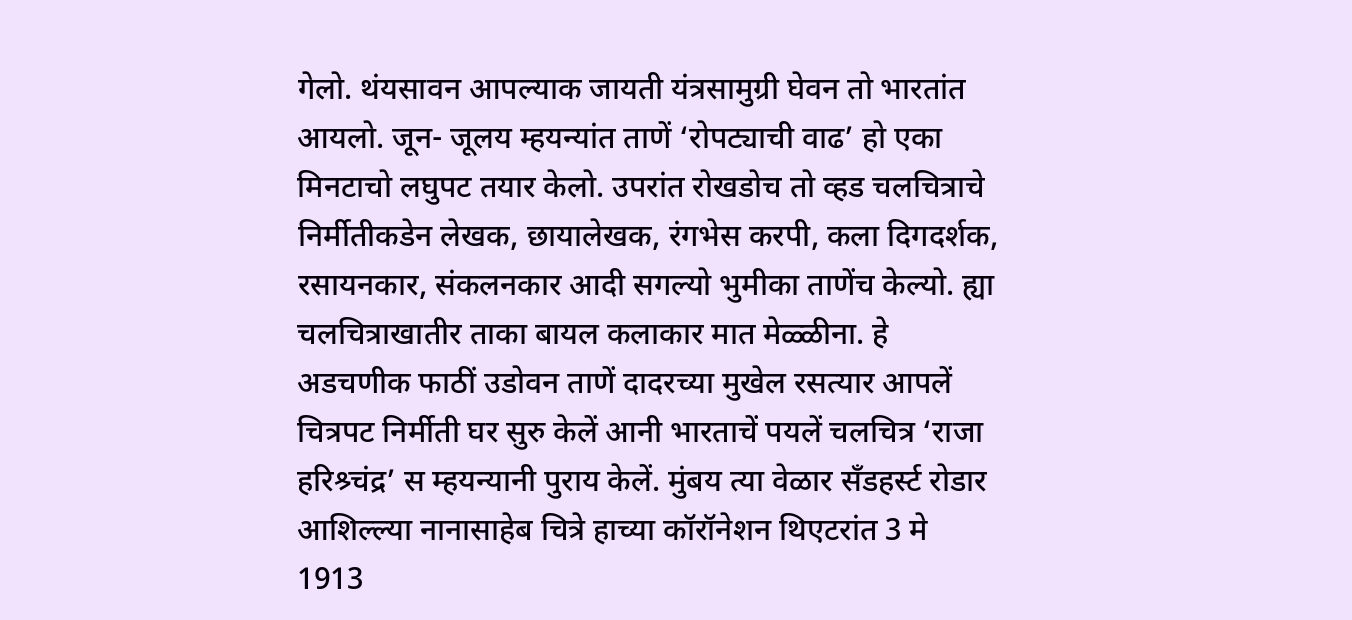गेलो. थंयसावन आपल्याक जायती यंत्रसामुग्री घेवन तो भारतांत आयलो. जून- जूलय म्हयन्यांत ताणें ‘रोपट्याची वाढ’ हो एका मिनटाचो लघुपट तयार केलो. उपरांत रोखडोच तो व्हड चलचित्राचे निर्मीतीकडेन लेखक, छायालेखक, रंगभेस करपी, कला दिगदर्शक, रसायनकार, संकलनकार आदी सगल्यो भुमीका ताणेंच केल्यो. ह्या चलचित्राखातीर ताका बायल कलाकार मात मेळ्ळीना. हे अडचणीक फाठीं उडोवन ताणें दादरच्या मुखेल रसत्यार आपलें चित्रपट निर्मीती घर सुरु केलें आनी भारताचें पयलें चलचित्र ‘राजा हरिश्र्चंद्र’ स म्हयन्यानी पुराय केलें. मुंबय त्या वेळार सॅंडहर्स्ट रोडार आशिल्ल्या नानासाहेब चित्रे हाच्या कॉरॉनेशन थिएटरांत 3 मे 1913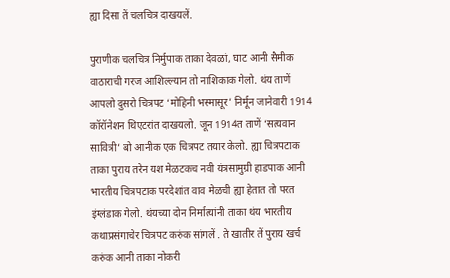ह्या दिसा तें चलचित्र दाखयलें.

पुराणीक चलचित्र निर्मुपाक ताका देवळां, घाट आनी सैमीक वाठाराची गरज आशिल्ल्यान तो नाशिकाक गेलो. थंय ताणें आपलो दुसरो चित्रपट ‘मोहिनी भस्मासूर’ निर्मून जानेवारी 1914 कॉरॉनेशन थिएटरांत दाखयलो. जून 1914त ताणें ‘सत्यवान सावित्री’ बो आनीक एक चित्रपट तयार केलो. ह्या चित्रपटाक ताका पुराय तरेन यश मेळटकच नवी यंत्रसामुग्री हाडपाक आनी भारतीय चित्रपटाक परदेशांत वाव मेळची ह्या हेतात तो परत इंग्लंडाक गेलो. थंयच्या दोन निर्मात्यांनी ताका थंय भारतीय कथाप्रसंगाचेर चित्रपट करुंक सांगलें . ते खातीर तें पुराय खर्च करुंक आनी ताका नोकरी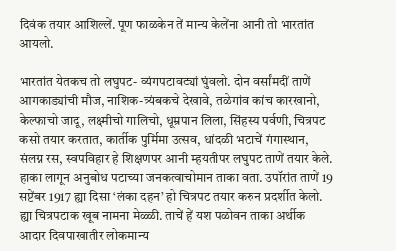दिवंक तयार आशिल्लें. पूण फाळकेन तें मान्य केलेंना आनी तो भारतांत आयलो.

भारतांत येतकच तो लघुपट- व्यंगपटावट्यां घुंवलो. दोन वर्सांमदीं ताणें आगकाड्यांची मौज, नाशिक-त्र्यंबकचे देखावे, तळेगांव कांच कारखानो, केल्फाचो जादू, लक्ष्मीचो गालिचो, धूम्रपान लिला, सिंहस्य पर्वणी, चित्रपट कसो तयार करतात, कार्तीक पुर्मिमा उत्सव, धांदळी भटाचें गंगास्थान, संलग्न रस, स्वपविहार हे शिक्षणपर आनी म्हयतीपर लघुपट ताणें तयार केले. हाका लागून अनुबोध पटाच्या जनकत्वाचोमान ताका वता. उपॉरांत ताणें 19 सप्टेंबर 1917 ह्या दिसा ‘लंका दहन’ हो चित्रपट तयार करुन प्रदर्शीत केलो. ह्या चित्रपटाक खूब नामना मेळ्ळी. ताचें हें यश पळोवन ताका अर्थीक आदार दिवपाखातीर लोकमान्य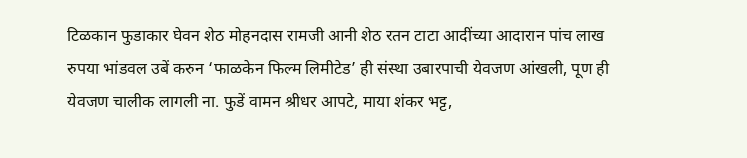टिळकान फुडाकार घेवन शेठ मोहनदास रामजी आनी शेठ रतन टाटा आदींच्या आदारान पांच लाख रुपया भांडवल उबें करुन ‘फाळकेन फिल्म लिमीटेड’ ही संस्था उबारपाची येवजण आंखली, पूण ही येवजण चालीक लागली ना. फुडें वामन श्रीधर आपटे, माया शंकर भट्ट,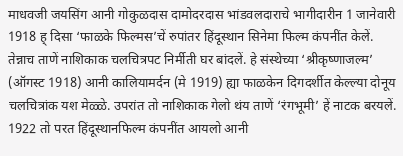माधवजी जयसिंग आनी गोकुळदास दामोदरदास भांडवलदाराचे भागीदारीन 1 जानेवारी 1918 ह् दिसा ‘फाळके फिल्मस’चें रुपांतर हिंदूस्थान सिनेमा फिल्म कंपनींत केलें. तेन्नाच ताणें नाशिकाक चलचित्रपट निर्मीती घर बांदलें. हे संस्थेच्या ‘श्रीकृष्णाजल्म’ (ऑगस्ट 1918) आनी कालियामर्दन (मे 1919) ह्या फाळकेन दिगदर्शीत केल्ल्या दोनूय चलचित्रांक यश मेळ्ळे. उपरांत तो नाशिकाक गेलो थंय ताणें ‘रंगभूमी’ हें नाटक बरयलें. 1922 तो परत हिंदूस्थानफिल्म कंपनींत आयलो आनी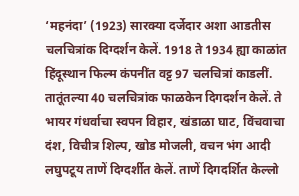‘महनंदा’ (1923) सारक्या दर्जेदार अशा आडतीस चलचित्रांक दिग्दर्शन केलें. 1918 ते 1934 ह्या काळांत हिंदूस्थान फिल्म कंपनींत वट्ट 97 चलचित्रां काडलीं. तातूंतल्या 40 चलचित्रांक फाळकेन दिगदर्शन केलें. ते भायर गंधर्वाचा स्वपन विहार, खंडाळा घाट, विंचवाचा दंश, विचीत्र शिल्प, खोड मोजली, वचन भंग आदी लघुपटूय ताणें दिग्दर्शीत केलें. ताणें दिगदर्शित केल्लो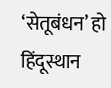‘सेतूबंधन’ हो हिंदूस्थान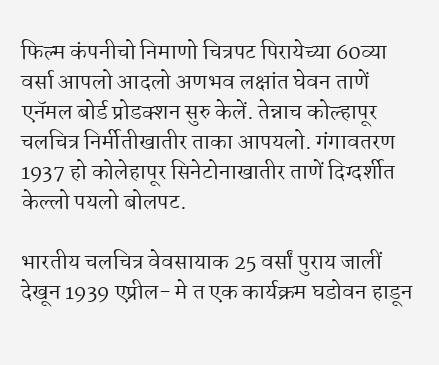फिल्म कंपनीचो निमाणो चित्रपट पिरायेच्या 60व्या वर्सा आपलो आदलो अणभव लक्षांत घेवन ताणें एनॅमल बोर्ड प्रोडक्शन सुरु केलें. तेन्नाच कोल्हापूर चलचित्र निर्मीतीखातीर ताका आपयलो. गंगावतरण 1937 हो कोलेहापूर सिनेटोनाखातीर ताणें दिग्दर्शीत केल्लो पयलो बोलपट.

भारतीय चलचित्र वेवसायाक 25 वर्सां पुराय जालीं देखून 1939 एप्रील- मे त एक कार्यक्रम घडोवन हाडून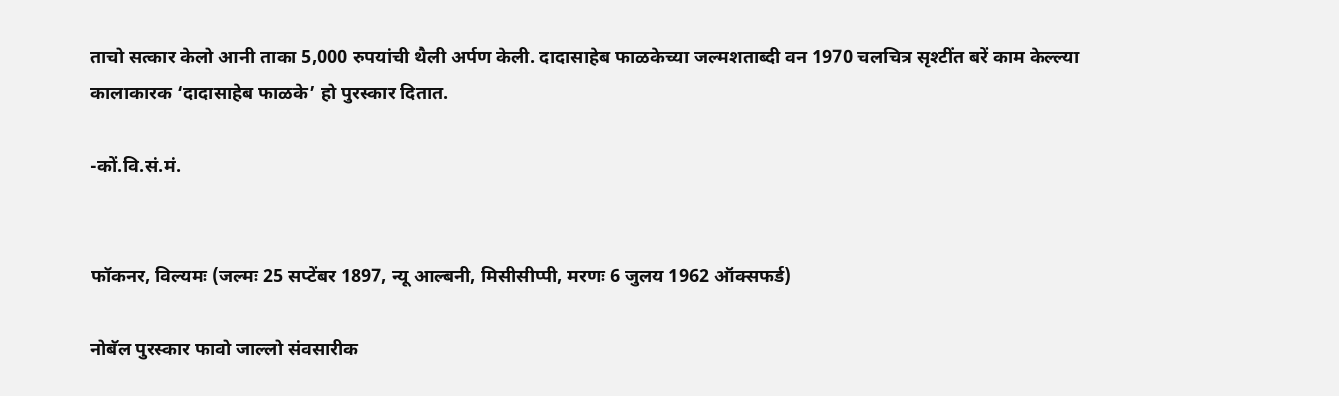ताचो सत्कार केलो आनी ताका 5,000 रुपयांची थैली अर्पण केली. दादासाहेब फाळकेच्या जल्मशताब्दी वन 1970 चलचित्र सृश्टींत बरें काम केल्ल्या कालाकारक ‘दादासाहेब फाळके’ हो पुरस्कार दितात.

-कों.वि.सं.मं.


फॉकनर, विल्यमः (जल्मः 25 सप्टेंबर 1897, न्यू आल्बनी, मिसीसीप्पी, मरणः 6 जुलय 1962 ऑक्सफर्ड)

नोबॅल पुरस्कार फावो जाल्लो संवसारीक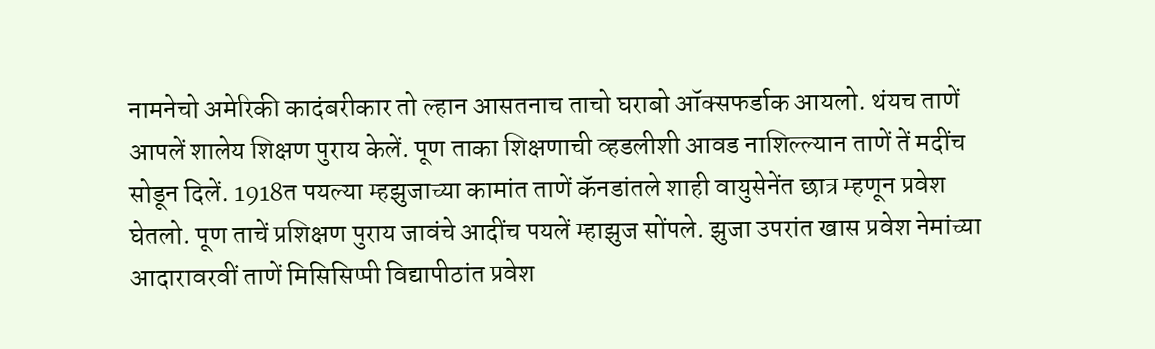नामनेचो अमेरिकी कादंबरीकार तो ल्हान आसतनाच ताचो घराबो ऑक्सफर्डाक आयलो. थंयच ताणें आपलें शालेय शिक्षण पुराय केलें. पूण ताका शिक्षणाची व्हडलीशी आवड नाशिल्ल्यान ताणें तें मदींच सोडून दिलें. 1918त पयल्या म्हझुजाच्या कामांत ताणें कॅनडांतले शाही वायुसेनेंत छात्र म्हणून प्रवेश घेतलो. पूण ताचें प्रशिक्षण पुराय जावंचे आदींच पयलें म्हाझुज सोंपले. झुजा उपरांत खास प्रवेश नेमांच्या आदारावरवीं ताणें मिसिसिप्पी विद्यापीठांत प्रवेश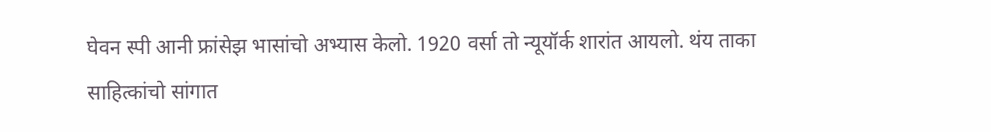घेवन स्पी आनी फ्रांसेझ भासांचो अभ्यास केलो. 1920 वर्सा तो न्यूयॉर्क शारांत आयलो. थंय ताका साहित्कांचो सांगात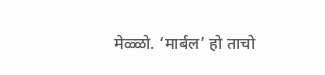मेळ्ळो. ‘मार्बल’ हो ताचो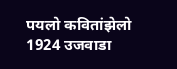पयलो कवितांझेलो 1924 उजवाडा